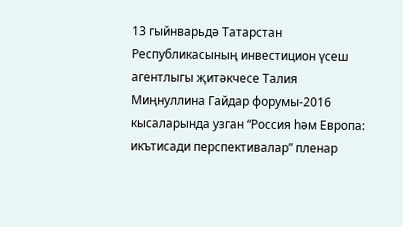13 гыйнварьдә Татарстан Республикасының инвестицион үсеш агентлыгы җитәкчесе Талия Миңнуллина Гайдар форумы-2016 кысаларында узган “Россия һәм Европа: икътисади перспективалар” пленар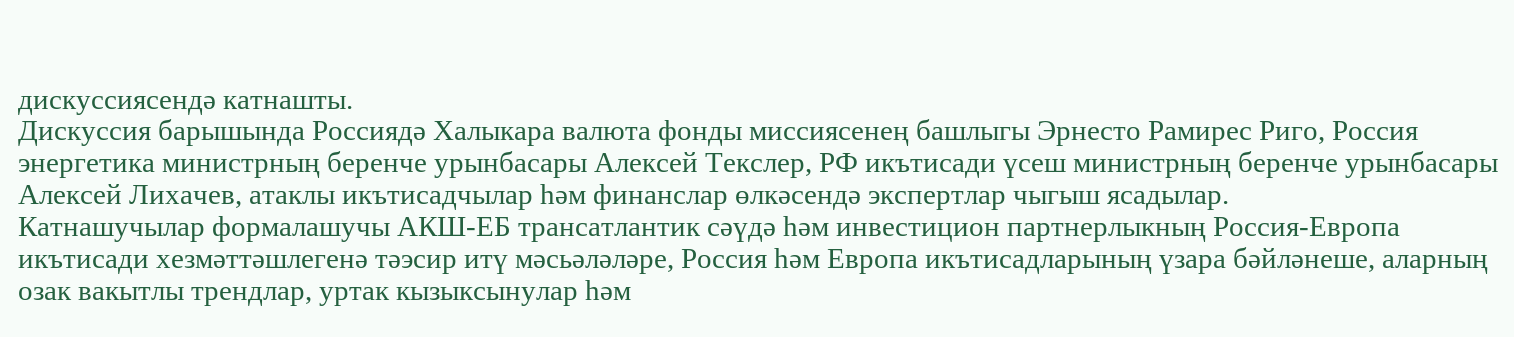дискуссиясендә катнашты.
Дискуссия барышында Россиядә Халыкара валюта фонды миссиясенең башлыгы Эрнесто Рамирес Риго, Россия энергетика министрның беренче урынбасары Алексей Текслер, РФ икътисади үсеш министрның беренче урынбасары Алексей Лихачев, атаклы икътисадчылар һәм финанслар өлкәсендә экспертлар чыгыш ясадылар.
Катнашучылар формалашучы АКШ-ЕБ трансатлантик сәүдә һәм инвестицион партнерлыкның Россия-Европа икътисади хезмәттәшлегенә тәэсир итү мәсьәләләре, Россия һәм Европа икътисадларының үзара бәйләнеше, аларның озак вакытлы трендлар, уртак кызыксынулар һәм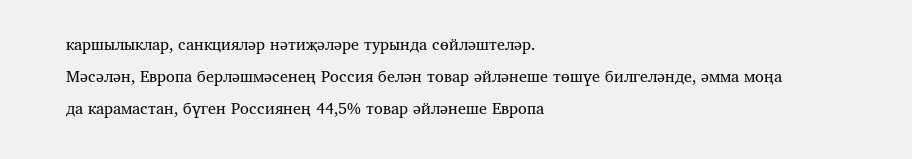каршылыклар, санкцияләр нәтиҗәләре турында сөйләштеләр.
Мәсәлән, Европа берләшмәсенең Россия белән товар әйләнеше төшүе билгеләнде, әмма моңа да карамастан, бүген Россиянең 44,5% товар әйләнеше Европа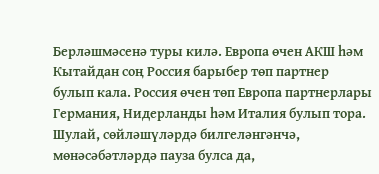Берләшмәсенә туры килә. Европа өчен АКШ һәм Кытайдан соң Россия барыбер төп партнер булып кала. Россия өчен төп Европа партнерлары Германия, Нидерланды һәм Италия булып тора. Шулай, сөйләшүләрдә билгеләнгәнчә, мөнәсәбәтләрдә пауза булса да,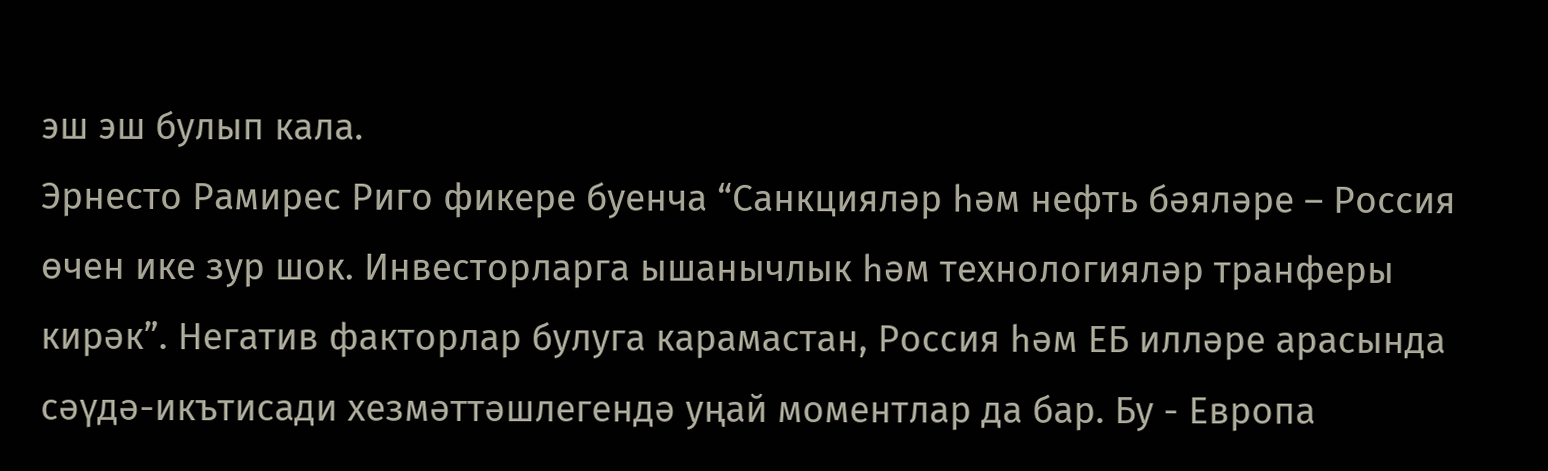эш эш булып кала.
Эрнесто Рамирес Риго фикере буенча “Санкцияләр һәм нефть бәяләре – Россия өчен ике зур шок. Инвесторларга ышанычлык һәм технологияләр транферы кирәк”. Негатив факторлар булуга карамастан, Россия һәм ЕБ илләре арасында сәүдә-икътисади хезмәттәшлегендә уңай моментлар да бар. Бу - Европа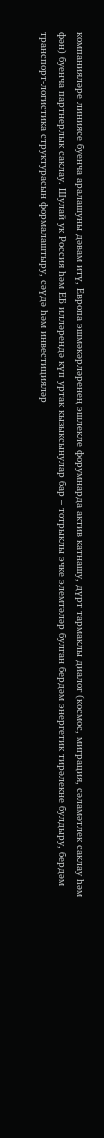компанияләре линиясе буенча аралашуны дәвам итү, Европа эшмәкәрләренең эшлекле форумнарда актив катнашу, дүрт тармаклы диалог (космос, миграция, сәламәтлек саклау һәм фән) буенча партнерлык саклау. Шулай ук Россия һәм ЕБ илләрендә күп уртак кызыксынулар бар – тотрыклы эчке элемтәләр булган бердәм энергетик тирәлекне булдыру, бердәм транспорт-логистика структурасын формалаштыру, сәүдә һәм инвестицияләр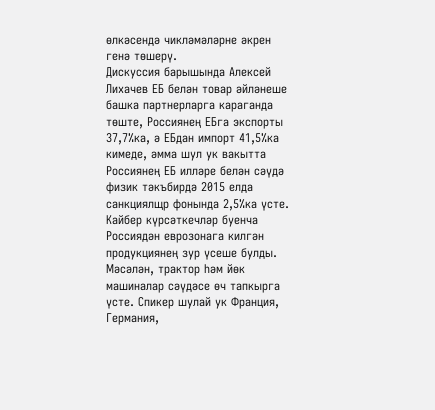өлкәсендә чикләмәләрне әкрен генә төшерү.
Дискуссия барышында Алексей Лихачев ЕБ белән товар әйләнеше башка партнерларга караганда төште, Россиянең ЕБга экспорты 37,7%ка, ә ЕБдан импорт 41,5%ка кимеде, әмма шул ук вакытта Россиянең ЕБ илләре белән сәүдә физик тәкъбирдә 2015 елда санкциялщр фонында 2,5%ка үсте. Кайбер күрсәткечләр буенча Россиядән еврозонага килгән продукциянең зур үсеше булды. Мәсәлән, трактор һәм йөк машиналар сәүдәсе өч тапкырга үсте. Спикер шулай ук Франция, Германия,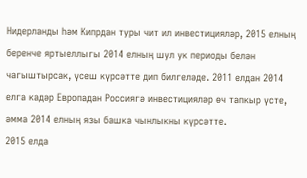Нидерланды һәм Кипрдан туры чит ил инвестицияләр, 2015 елның беренче яртыеллыгы 2014 елның шул ук периоды белән чагыштырсак, үсеш күрсәтте дип билгеләде. 2011 елдан 2014 елга кадәр Европадан Россиягә инвестицияләр өч тапкыр үсте, әмма 2014 елның язы башка чынлыкны күрсәтте.
2015 елда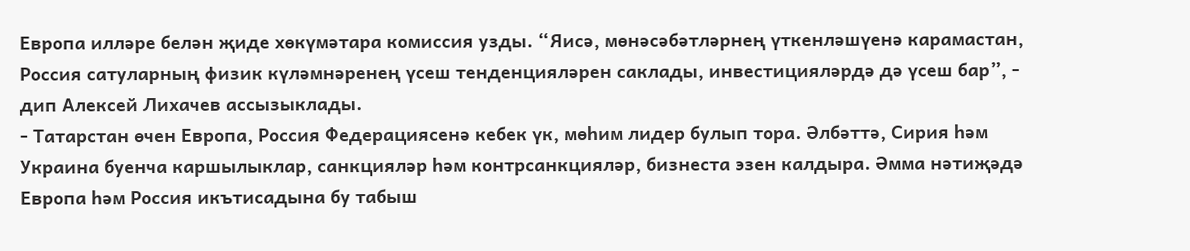Европа илләре белән җиде хөкүмәтара комиссия узды. “Яисә, мөнәсәбәтләрнең үткенләшүенә карамастан, Россия сатуларның физик күләмнәренең үсеш тенденцияләрен саклады, инвестицияләрдә дә үсеш бар”, - дип Алексей Лихачев ассызыклады.
- Татарстан өчен Европа, Россия Федерациясенә кебек үк, мөһим лидер булып тора. Әлбәттә, Сирия һәм Украина буенча каршылыклар, санкцияләр һәм контрсанкцияләр, бизнеста эзен калдыра. Әмма нәтиҗәдә Европа һәм Россия икътисадына бу табыш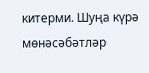китерми. Шуңа күрә мөнәсәбәтләр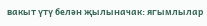вакыт үтү белән җылыначак: ягымлылар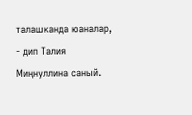талашканда юаналар, - дип Талия Миңнуллина саный.